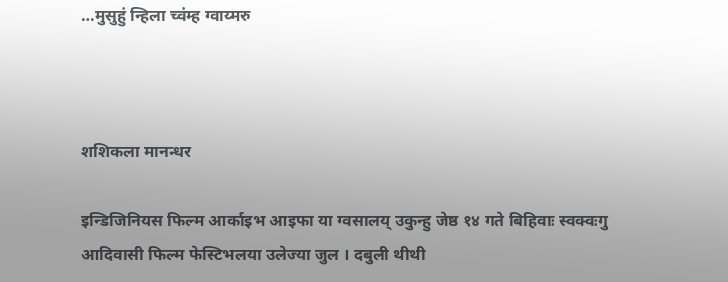…मुसुहुं न्हिला च्वंम्ह ग्वाय्मरु



शशिकला मानन्धर

इन्डिजिनियस फिल्म आर्काइभ आइफा या ग्वसालय् उकुन्हु जेष्ठ १४ गते बिहिवाः स्वक्वःगु आदिवासी फिल्म फेस्टिभलया उलेज्या जुल । दबुली थीथी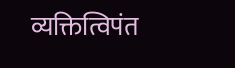व्यक्तित्विपंत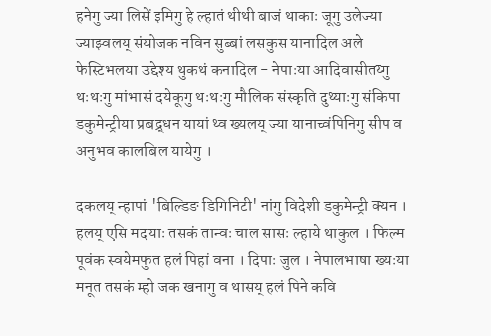हनेगु ज्या लिसें इमिगु हे ल्हातं थीथी बाजं थाकाः जूगु उलेज्या ज्याझ्वलय् संयोजक नविन सुब्बां लसकुस यानादिल अले फेस्टिभलया उद्देश्य थुकथं कनादिल - नेपाःया आदिवासीतय्गु थःथःगु मांभासं दयेकूगु थःथःगु मौलिक संस्कृति दुथ्याःगु संकिपा डकुमेन्ट्रीया प्रबद्र्धन यायां थ्व ख्यलय् ज्या यानाच्वंपिनिगु सीप व अनुभव कालबिल यायेगु ।

दकलय् न्हापां 'बिल्डिङ डिगिनिटी' नांगु विदेशी डकुमेन्ट्री क्यन । हलय् एसि मदयाः तसकं तान्वः चाल सासः ल्हाये थाकुल । फिल्म पूवंक स्वयेमफुत हलं पिहां वना । दिपाः जुल । नेपालभाषा ख्यःया मनूत तसकं म्हो जक खनागु व थासय् हलं पिने कवि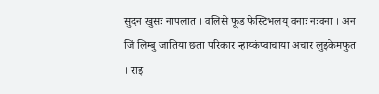सुदन खुसः नापलात । वलिसे फूड फेस्टिभलय् वनाः नःवना । अन जिं लिम्बु जातिया छता परिकार न्हाय्कंप्वाचाया अचार लुइकेमफुत । राइ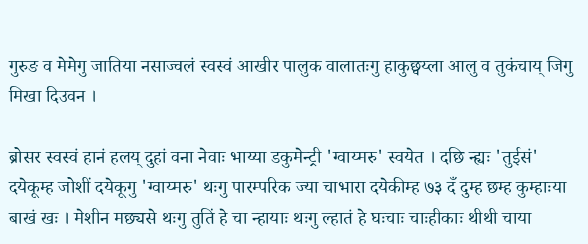गुरुङ व मेमेगु जातिया नसाज्वलं स्वस्वं आखीर पालुक वालातःगु हाकुछ्वय्ला आलु व तुकंचाय् जिगु मिखा दिउवन ।

ब्रोसर स्वस्वं हानं हलय् दुहां वना नेवाः भाय्या डकुमेन्ट्री 'ग्वाय्मरु' स्वयेत । दछि न्ह्यः 'तुईसं' दयेकूम्ह जोशीं दयेकूगु 'ग्वाय्मरु' थःगु पारम्परिक ज्या चाभारा दयेकीम्ह ७३ दँ दुम्ह छम्ह कुम्हाःया बाखं खः । मेशीन मछ्यसे थःगु तुतिं हे चा न्हायाः थःगु ल्हातं हे घःचाः चाःहीकाः थीथी चाया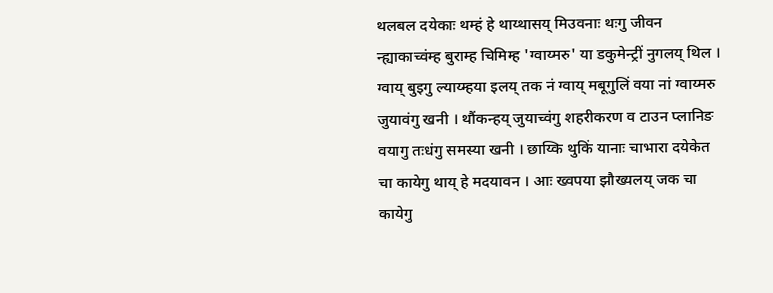थलबल दयेकाः थम्हं हे थाय्थासय् मिउवनाः थःगु जीवन न्ह्याकाच्वंम्ह बुराम्ह चिमिम्ह 'ग्वाय्मरु' या डकुमेन्ट्रीं नुगलय् थिल । ग्वाय् बुइगु ल्याय्म्हया इलय् तक नं ग्वाय् मबूगुलिं वया नां ग्वाय्मरु जुयावंगु खनी । थौंकन्हय् जुयाच्वंगु शहरीकरण व टाउन प्लानिङ वयागु तःधंगु समस्या खनी । छाय्कि थुकिं यानाः चाभारा दयेकेत चा कायेगु थाय् हे मदयावन । आः ख्वपया झौख्यलय् जक चा कायेगु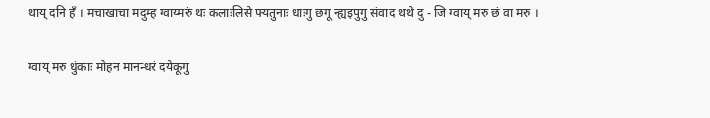थाय् दनि हँ । मचाखाचा मदुम्ह ग्वाय्मरुं थः कलाःलिसे फ्यतुनाः धाःगु छगू न्ह्यइपुगु संवाद थथे दु - जि ग्वाय् मरु छं वा मरु ।

ग्वाय् मरु धुंकाः मोहन मानन्धरं दयेकूगु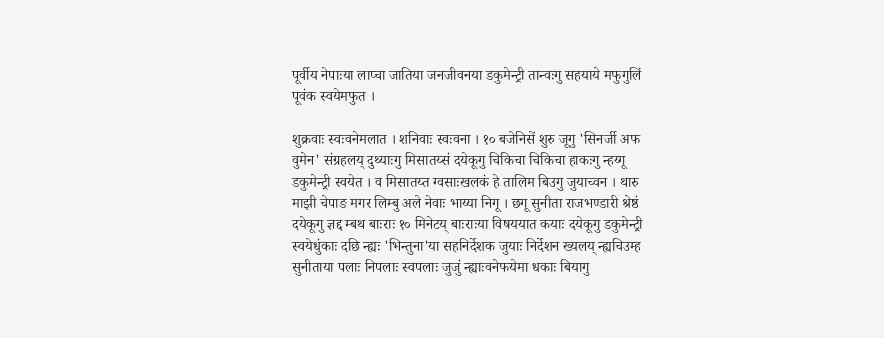पूर्वीय नेपाःया लाप्चा जातिया जनजीवनया डकुमेन्ट्री तान्वःगु सहयाये मफुगुलिं पूवंक स्वयेमफुत ।

शुक्रवाः स्वःवनेमलात । शनिवाः स्वःवना । १० बजेनिसें शुरु जूगु 'सिनर्जी अफ वुमेन' संग्रहलय् दुथ्याःगु मिसातय्सं दयेकूगु चिकिचा चिकिचा हाकःगु न्हय्गू डकुमेन्ट्री स्वयेत । व मिसातय्त ग्वसाःखलकं हे तालिम बिउगु जुयाच्वन । थारु माझी चेपाङ मगर लिम्बु अले नेवाः भाय्या निगू । छगू सुनीता राजभण्डारी श्रेष्ठं दयेकूगु ज्ञद्द म्बथ बाःराः १० मिनेटय् बाःराःया विषययात कयाः दयेकूगु डकुमेन्ट्री स्वयेधुंकाः दछि न्ह्यः 'भिन्तुना'या सहनिर्देशक जुयाः निर्देशन ख्यलय् न्ह्यचिउम्ह सुनीताया पलाः निपलाः स्वपलाः जुजुं न्ह्याःवनेफयेमा धकाः बियागु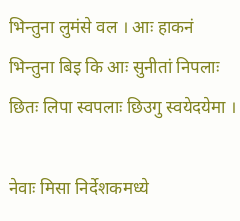भिन्तुना लुमंसे वल । आः हाकनं भिन्तुना बिइ कि आः सुनीतां निपलाः छितः लिपा स्वपलाः छिउगु स्वयेदयेमा ।

नेवाः मिसा निर्देशकमध्ये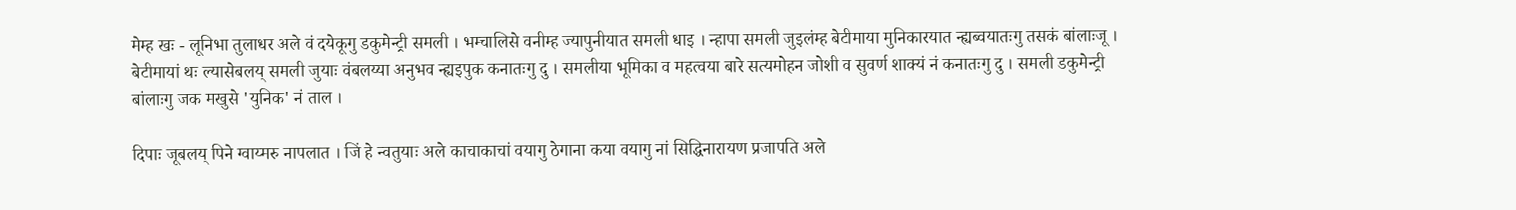मेम्ह खः - लूनिभा तुलाधर अले वं दयेकूगु डकुमेन्ट्री समली । भम्चालिसे वनीम्ह ज्यापुनीयात समली धाइ । न्हापा समली जुइलंम्ह बेटीमाया मुनिकारयात न्ह्यब्वयातःगु तसकं बांलाःजू । बेटीमायां थः ल्यासेबलय् समली जुयाः वंबलय्या अनुभव न्ह्यइपुक कनातःगु दु । समलीया भूमिका व महत्वया बारे सत्यमोहन जोशी व सुवर्ण शाक्यं नं कनातःगु दु । समली डकुमेन्ट्री बांलाःगु जक मखुसे 'युनिक' नं ताल ।

दिपाः जूबलय् पिने ग्वाय्मरु नापलात । जिं हे न्वतुयाः अले काचाकाचां वयागु ठेगाना कया वयागु नां सिद्धिनारायण प्रजापति अले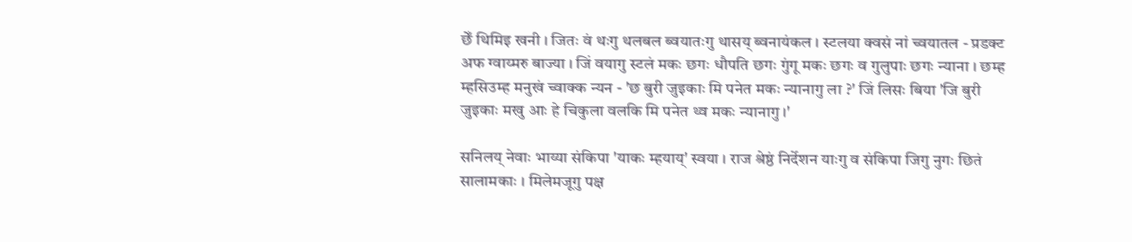छेँ थिमिइ खनी । जितः वं थःगु थलबल ब्वयातःगु थासय् ब्वनायंकल । स्टलया क्वसं नां च्वयातल - प्रडक्ट अफ ग्वाय्मरु बाज्या । जिं वयागु स्टलं मकः छगः धौपति छगः गुंगू मकः छगः व गुलुपाः छगः न्याना । छम्ह म्हसिउम्ह मनुखं च्वाक्क न्यन - 'छ बुरी जुइकाः मि पनेत मकः न्यानागु ला ?' जिं लिसः बिया 'जि बुरी जुइकाः मखु आः हे चिकुला वलकि मि पनेत थ्व मकः न्यानागु ।'

सनिलय् नेवाः भाय्या संकिपा 'याकः म्हयाय्' स्वया । राज श्रेष्ठं निर्देशन याःगु व संकिपा जिगु नुगः छितं सालामकाः । मिलेमजूगु पक्ष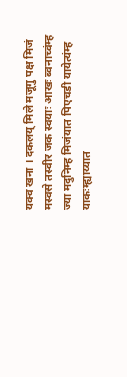यक्व खना । दकलय् मिले मजूगु पक्ष मिजं मस्वसे तस्वीर जक स्वयाः आखः ब्वनाच्वंम्ह ज्या मदुनिम्ह मिजंयात पिएचडी यायेत्यंम्ह याकःम्ह्याय्यात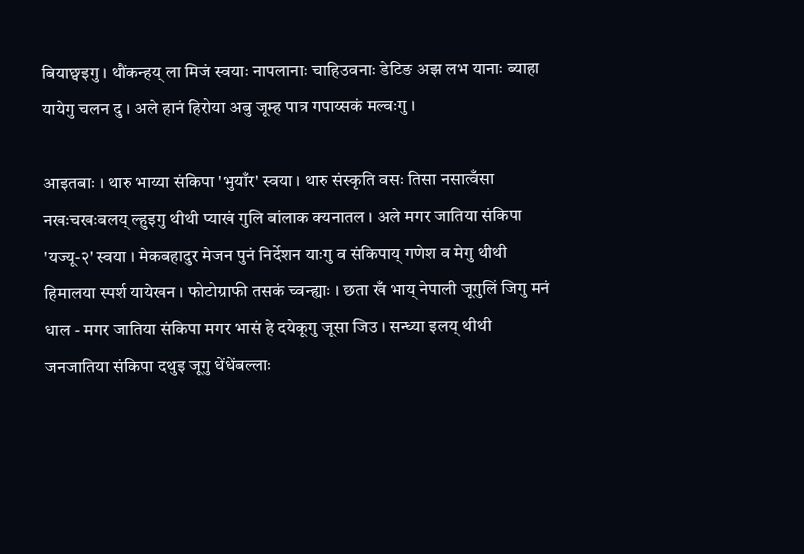बियाछ्वइगु । थौंकन्हय् ला मिजं स्वयाः नापलानाः चाहिउवनाः डेटिङ अझ लभ यानाः ब्याहा यायेगु चलन दु । अले हानं हिरोया अबु जूम्ह पात्र गपाय्सकं मल्वःगु ।

आइतबाः । थारु भाय्या संकिपा 'भुयाँर' स्वया । थारु संस्कृति वसः तिसा नसात्वँसा नखःचखःबलय् ल्हुइगु थीथी प्याखं गुलि बांलाक क्यनातल । अले मगर जातिया संकिपा 'यज्यू-२' स्वया । मेकबहादुर मेजन पुनं निर्देशन याःगु व संकिपाय् गणेश व मेगु थीथी हिमालया स्पर्श यायेखन । फोटोग्राफी तसकं च्वन्ह्याः । छता खँ भाय् नेपाली जूगुलिं जिगु मनं धाल - मगर जातिया संकिपा मगर भासं हे दयेकूगु जूसा जिउ । सन्ध्या इलय् थीथी जनजातिया संकिपा दथुइ जूगु धेंधेंबल्लाः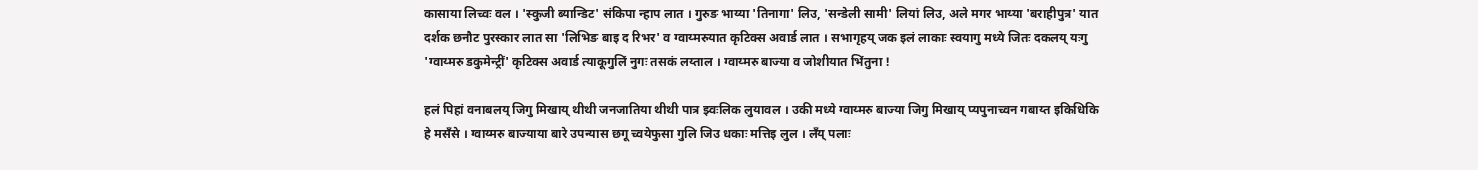कासाया लिच्वः वल । 'स्कुजी ब्यान्डिट' संकिपा न्हाप लात । गुरुङ भाय्या 'तिनागा' लिउ, 'सन्डेली सामी' लियां लिउ, अले मगर भाय्या 'बराहीपुत्र' यात दर्शक छनौट पुरस्कार लात सा 'लिभिङ बाइ द रिभर' व ग्वाय्मरुयात कृटिक्स अवार्ड लात । सभागृहय् जक इलं लाकाः स्वयागु मध्ये जितः दकलय् यःगु 'ग्वाय्मरु डकुमेन्ट्रीं' कृटिक्स अवार्ड त्याकूगुलिं नुगः तसकं लय्ताल । ग्वाय्मरु बाज्या व जोशीयात भिंतुना !

हलं पिहां वनाबलय् जिगु मिखाय् थीथी जनजातिया थीथी पात्र झ्वःलिक लुयावल । उकी मध्ये ग्वाय्मरु बाज्या जिगु मिखाय् प्यपुनाच्वन गबाय्त इकिधिकि हे मसँसे । ग्वाय्मरु बाज्याया बारे उपन्यास छगू च्वयेफुसा गुलि जिउ धकाः मत्तिइ लुल । लँय् पलाः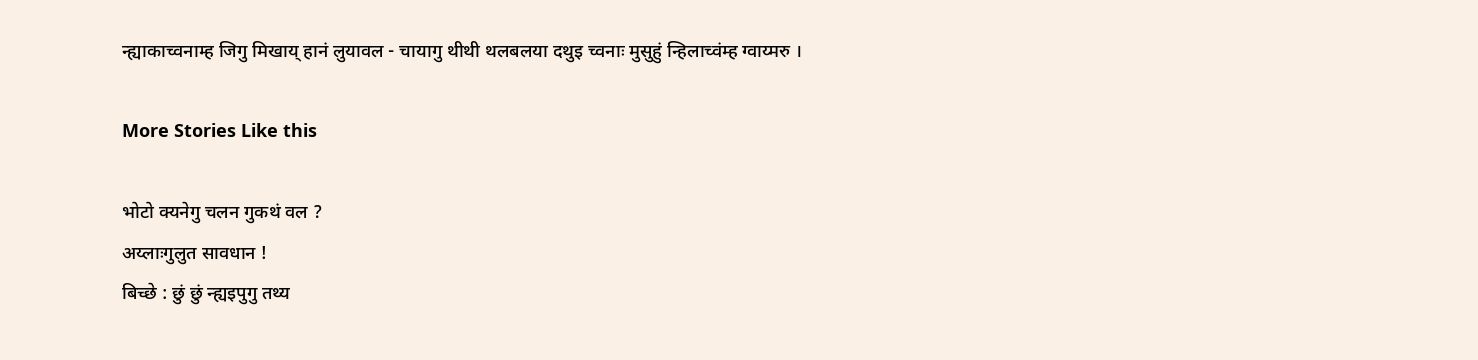न्ह्याकाच्वनाम्ह जिगु मिखाय् हानं लुयावल - चायागु थीथी थलबलया दथुइ च्वनाः मुसुहुं न्हिलाच्वंम्ह ग्वाय्मरु ।

More Stories Like this

भोटो क्यनेगु चलन गुकथं वल ?
अय्लाःगुलुत सावधान !
बिच्छे : छुं छुं न्ह्यइपुगु तथ्य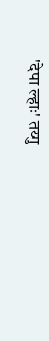'देपा ल्हाः' तय्गु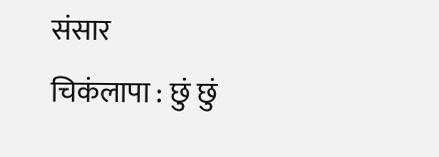संसार
चिकंलापा : छुं छुं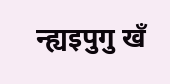न्ह्यइपुगु खँ